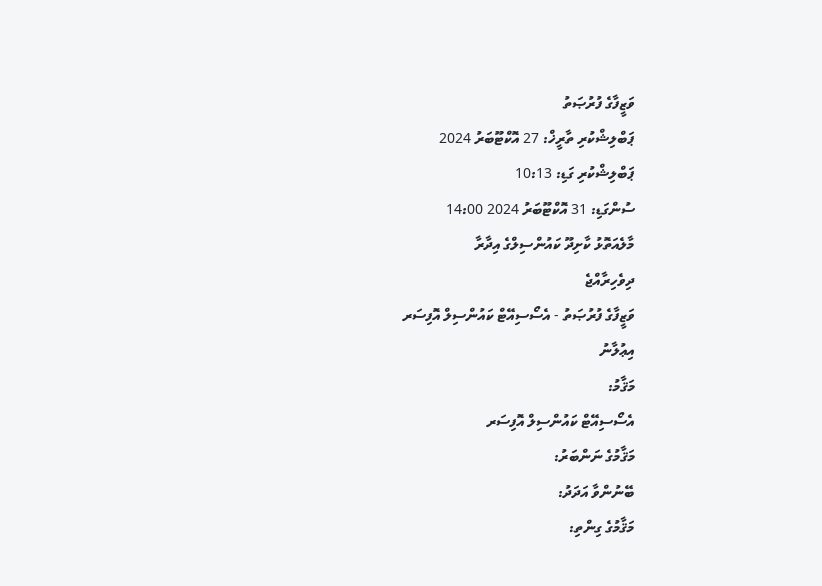ވަޒީފާގެ ފުރުޞަތު
ޕަބްލިޝްކުރި ތާރީޚް: 27 އޮކްޓޫބަރު 2024
ޕަބްލިޝްކުރި ގަޑި: 10:13
ސުންގަޑި: 31 އޮކްޓޫބަރު 2024 14:00
މާލެއަތޮޅު ކާށިދޫ ކައުންސިލްގެ އިދާރާ
ދިވެހިރާއްޖެ
ވަޒީފާގެ ފުރުޞަތު - އެސޯސިއޭޓް ކައުންސިލް އޮފިސަރ
އިޢުލާނު
މަޤާމު:
އެސޯސިއޭޓް ކައުންސިލް އޮފިސަރ
މަޤާމުގެ ނަންބަރު:
ބޭނުންވާ އަދަދު:
މަޤާމުގެ ގިންތި: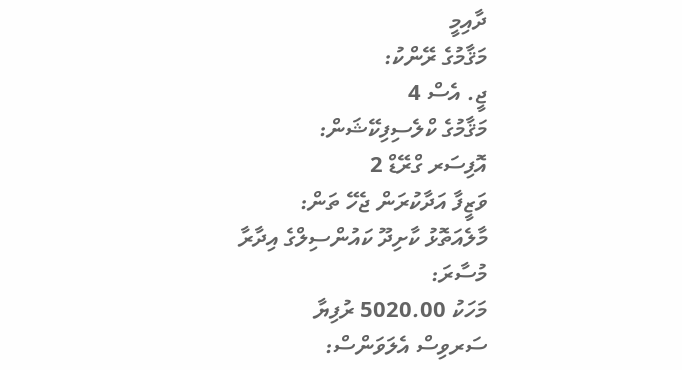ދާއިމީ
މަޤާމުގެ ރޭންކު:
ޖީ. އެސް 4
މަޤާމުގެ ކްލެސިފިކޭޝަން:
އޮފިސަރ ގްރޭޑް 2
ވަޒީފާ އަދާކުރަން ޖެހޭ ތަން:
މާލެއަތޮޅު ކާށިދޫ ކައުންސިލްގެ އިދާރާ
މުސާރަ:
މަހަކު 5020.00 ރުފިޔާ
ސަރވިސް އެލަވަންސް: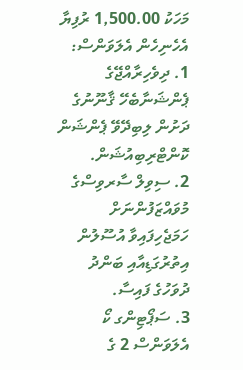މަހަކު 1,500.00 ރުފިޔާ
އެހެނިހެން އެލަވަންސް:
1. ދިވެހިރާއްޖޭގެ ޕެންޝަނާބެހޭ ޤާނޫނުގެ ދަށުން ލިބިދޭވޭ ޕެންޝަން ކޮންޓްރިބިއުޝަން.
2. ސިވިލް ސާރވިސްގެ މުވައްޒަފުންނަށް ހަމަޖެހިފައިވާ އުސޫލުން އިތުރުގަޑިއާއި ބަންދު ދުވަހުގެ ފައިސާ.
3. ސަޕޯޓިންގ ކޯ އެލަވަންސް 2 ގެ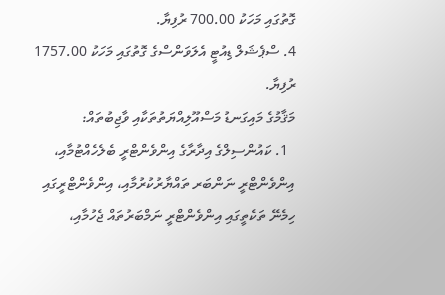ގޮތުގައި މަހަކު 700.00 ރުފިޔާ.
4. ސްޕެޝަލް ޑިއުޓީ އެލަވަންސްގެ ގޮތުގައި މަހަކު 1757.00 ރުފިޔާ.
މަޤާމުގެ މައިގަނޑު މަސްއޫލިއްޔަތުތަކާއި ވާޖިބުތައް:
  1. ކައުންސިލްގެ އިދާރާގެ އިންވެންޓްރީ ބެލެހެއްޓުމާއި، އިންވެންޓްރީ ނަންބަރ ތައްޔާރުކުރުމާއި، އިންވެންޓްރީގައި ހިމެނޭ ތަކެތީގައި އިންވެންޓްރީ ނަމްބަރުތައް ޖެހުމާއި،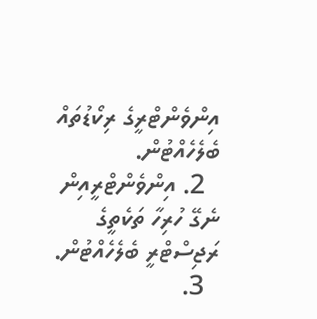އިންވެންޓްރީގެ ރިކޯޑުތައް ބެލެހެއްޓުން.
  2. އިންވެންޓްރީއިން ނެގޭ ހުރިހާ ތަކެތީގެ ރަޖިސްޓްރީ ބެލެހެއްޓުން.
  3.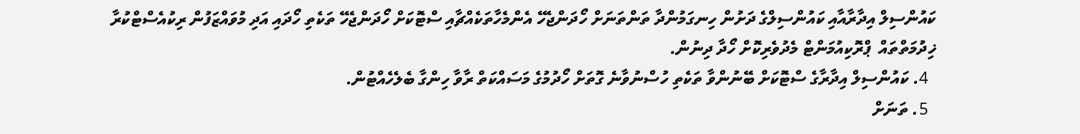ކައުންސިލް އިދާރާއާއި ކައުންސިލްގެ ދަށުން ހިނގަމުންދާ ތަންތަނަށް ހޯދަންޖެހޭ އެންމެހާތަކެއްޗާއި ސްޓޮކަށް ހޯދަންޖެހޭ ތަކެތި ހޯދައި އަދި މުވައްޒަފުން ރިކުއެސްޓްކުރާ ޚިދުމަތްތައް  ޕްރޮކިއުމަންޓް މެދުވެރިކޮށް ހޯދާ ދިނުން.
  4. ކައުންސިލް އިދާރާގެ ސްޓޮކަށް ބޭނުންވާ ތަކެތި ހުސްނުވާނެ ގޮތަށް ހޯދުމުގެ މަސައްކަތް ރާވާ ހިންގާ ބެލެހެއްޓުން.
  5. ތަނަށް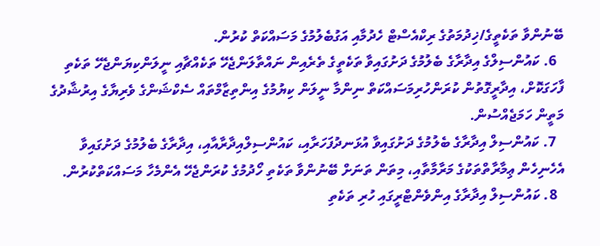ބޭނުންވާ ތަކެތީގެ/ޚިދުމަތުގެ ރިކްއެސްޓް ހެދުމާއި އަގުބެލުމުގެ މަސައްކަތް ކުރުން.
  6. ކައުންސިލްގެ އިދާރާގެ ބެލުމުގެ ދަށުގައިވާ ތަކެތީގެ ތެރެއިން ނައްތާލަންޖެހޭ ތަކެއްޗާއި ނީލަންކިޔަންޖެހޭ ތަކެތި ފާހަގަކޮށް، އިދާރީގޮތުން ކުރަންހުރިމަސައްކަތް ނިންމާ ނީލަން ކިޔުމުގެ އިންތިޒާމްތައް ސެކްޝަންގެ ވެރިޔާގެ އިރުޝާދުގެ މަތީން ހަމަޖެއްސުން.
  7. ކައުންސިލް އިދާރާގެ ބެލުމުގެ ދަށުގައިވާ އުޅަނދުފަހަރާއި، ކައުންސިލްއިދާރާއާއި، އިދާރާގެ ބެލުމުގެ ދަށުގައިވާ އެހެނިހެން ޢިމާރާތްތަކުގެ މަރާމާތާއި، މިތަން ތަނަށް ބޭނުންވާ ތަކެތި ހޯދުމުގެ ކުރަންޖެހޭ އެންމެހާ މަސައްކަތްކުރުން.
  8. ކައުންސިލް އިދާރާގެ އިންވެންޓްރީގައި ހުރި ތަކެތި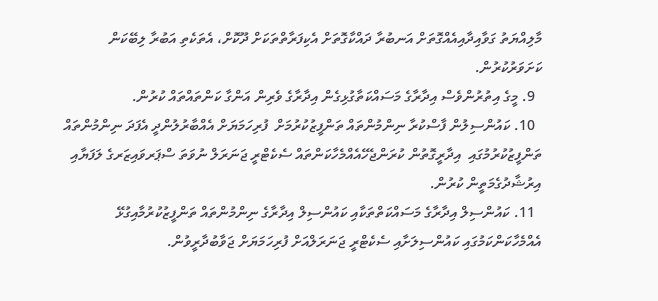މާލިއްޔަތު ގަވާއިދާއިއެއްގޮތަށް އަނބުރާ ދައްކާގޮތަށް އެކިފަރާތްތަކަށް ދޫކޮށް، އެތަކެތި އަބުރާ ލިބޭކަން ކަށަވަރުކުރުން.
  9. މީގެ އިތުރުންވެސް އިދާރާގެ މަސައްކަތާގުޅިގެން އިދާރާގެ ވެރިން އަންގާ ކަންތައްތައް ކުރުން.
  10. ކައުންސިލުން ފާސްކުރާ ނިންމުންތައް ތަންފީޒުކުރުމަށް  ފުރިހަމަޔަށް އެއްބާރުލުންދީ އެފަދަ ނިންމުންތައް ތަންފީޒުކުރުމުގައި  އިދާރީގޮތުން ކުރަންޖެހޭއެއްމެހާކަންތައް ސެކެޓްރީ ޖަނަރަލް ނުވަތަ ސްޕަރވައިޒަރގެ ލަފަޔާއި އިރުޝާދުގެމަތީން ކުރުން.
  11. ކައުންސިލް އިދާރާގެ މަސައްކަތްތަކާއި ކައުންސިލް އިދާރާގެ ނިންމުންތައް ތަންފީޒުކުރުމާއިގުޅޭ އެއްމެހާކަންކަމުގައި ކައުންސިލަށާއި ސެކެޓްރީ ޖަނަރަލްއަށް ފުރިހަމަޔަށް ޖަވާބުދާރީވުން.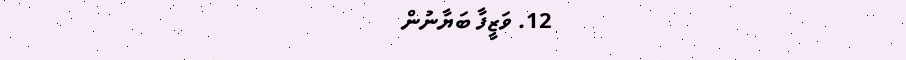12. ވަޒީފާ ބަޔާނުން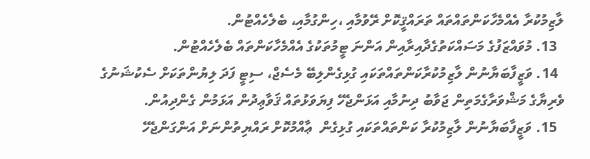ލާޒިމުކުރާ އެއްމެހާކަންތައްތައް ތަރައްޤީކޮށް ރޭވުމާއި ،ހިންގުމާއި، ބެލެހެއްޓުން.
  13. މުވައްޒަފުގެ މަސައްކަތުގެދާއިރާއިން އަންނަ ޓީމުތަކުގެ އެއްމެހާކަންތައް ބެލެހެއްޓުން.
  14. ވަޒީފާބަޔާނުން ލާޒިމުކުރާކަންތައްތަކައި ގުޅިގެންލިބޭ މެސެޖް، ސިޓީ ފަދަ ލިޔުންތަކަށް ސެކުޝަނުގެ ވެރިޔާގެ މަޝްވަރާގެމަތިން ޖަވާބު ދިނުމާއި އަޅަންޖެހޭ ފިޔަވަޅުތައް ޤަވާޢިދުން އަޅަމުން ގެންދިއުން.
  15. ވަޒީފާބަޔާނުން ލާޒިމުކުރާ ކަންތައްތަކައި ގުޅިގެން  ޢާއްމުކޮށް ރައްޔިތުންނަށް އަންގަންޖެހޭ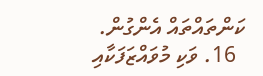ކަންތައްތައް އެންގުން.
  16. ވަކި މުވައްޒަފަކާއި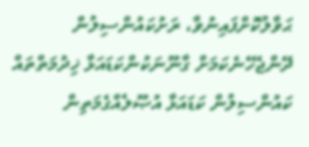ޙަވާލުކޮށްފައިނުވާ، ރަށުކައުންސިލުން ދޭންޖެހޭނެކަމަށް ގާނޫނަކުންކަޑައަޅާ ޚިދުމަތްތައް ކައުންސިލުން ކަޑައަޅާ އުޞޫލެއްގެމަތިން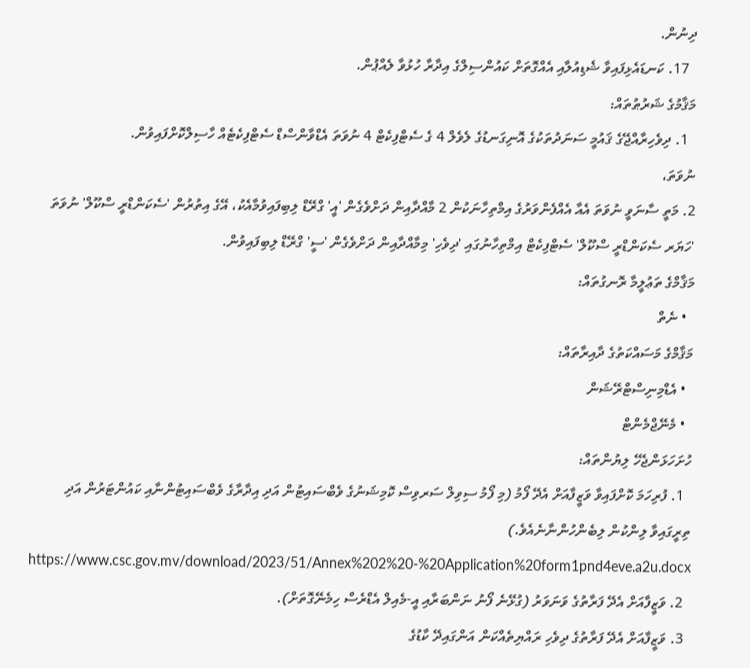ދިނުން.
  17. ކަނޑައެޅިފައިވާ ޝެޑިއުލާއި އެއްގޮތަށް ކައުންސިލްގެ އިދާރާ ހުޅުވާ ލެއްޕުން.
މަޤާމުގެ ޝަރުޠުތައް:
  1. ދިވެހިރާއްޖޭގެ ޤައުމީ ސަނަދުތަކުގެ އޮނިގަނޑުގެ ލެވެލް 4 ގެ ސެޓްފިކެޓް 4 ނުވަތަ އެޑްވާންސްޑް ސެޓްފިކެޓެއް ހާސިލްކޮށްފައިވުން.
ނުވަތަ،
2. މަތީ ސާނަވީ ނުވަތަ އެއާ އެއްފެންވަރުގެ އިމްތިހާނަކުން 2 މާއްދާއިން ދަށްވެގެން 'އީ' ގްރޭޑް ލިބިފައިވުމާއެކު، އޭގެ އިތުރުން 'ސެކަންޑްރީ ސްކޫލް' ނުވަތަ 'ހަޔަރ ސެކަންޑްރީ ސްކޫލް' ސެޓްފިކެޓް އިމްތިހާނުގައި 'ދިވެހި' މިމާއްދާއިން ދަށްވެގެން 'ސީ' ގްރޭޑް ލިބިފައިވުން.
މަޤާމްގެ ތަޢުލީމާ ރޮނގުތައް:
  • ނެތް
މަޤާމްގެ މަސައްކަތުގެ ދާއިރާތައް:
  • އެޑްމިނިސްޓްރޭޝަން
  • މެނޭޖްމެންޓް
ހުށަހަޅަންޖެހޭ ލިޔުންތައް:
  1. ފުރިހަމަ ކޮށްފައިވާ ވަޒީފާއަށް އެދޭ ފޯމު (މި ފޯމު ސިވިލް ސަރވިސް ކޮމިޝަނުގެ ވެބްސައިޓުން އަދި އިދާރާގެ ވެބްސައިޓުންނާއި ކައުންޓަރުން އަދި ތިރީގައިވާ ލިންކުން ލިބެންހުންނާނެއެވެ.)  https://www.csc.gov.mv/download/2023/51/Annex%202%20-%20Application%20form1pnd4eve.a2u.docx
  2. ވަޒީފާއަށް އެދޭ ފަރާތުގެ ވަނަވަރު (ގުޅޭނެ ފޯނު ނަންބަރާއި އީ-މެއިލް އެޑްރެސް ހިމެނޭގޮތަށް).
  3. ވަޒީފާއަށް އެދޭ ފަރާތުގެ ދިވެހި ރައްޔިތެއްކަން އަންގައިދޭ ކާޑުގެ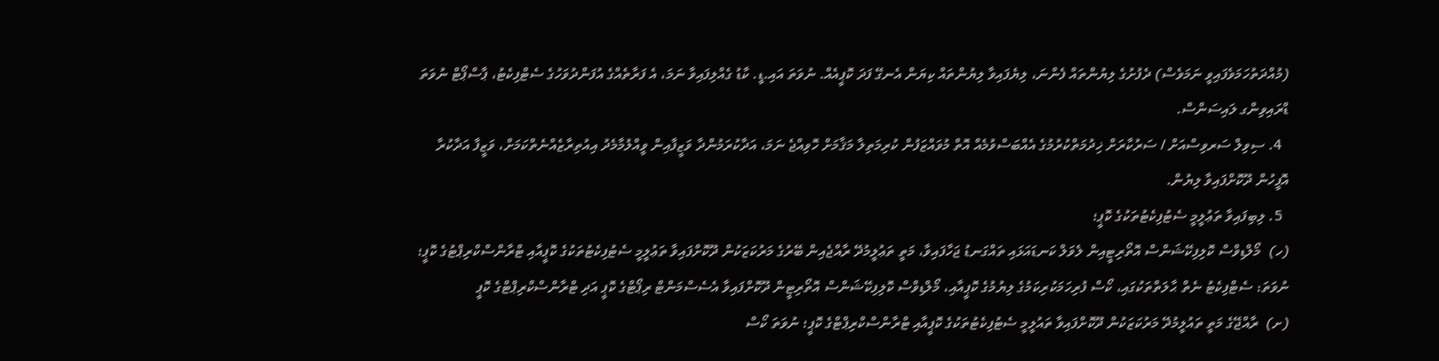(މުއްދަތުހަމަވެފައިވީ ނަމަވެސް) ދެފުށުގެ ލިޔުންތައް ފެންނަ، ލިޔެފައިވާ ލިޔުންތައް ކިޔަން އެނގޭ ފަދަ ކޮޕީއެއް. ނުވަތަ އައި.ޑީ. ކާޑު ގެއްލިފައިވާ ނަމަ، އެ ފަރާތެއްގެ އުފަންދުވަހުގެ ސެޓްފިކެޓު، ޕާސްޕޯޓް ނުވަތަ ޑްރައިވިންގ ލައިސަންސް.
  4. ސިވިލް ސަރވިސްއަށް / ސަރުކާރަށް ޚިދުމަތްކުރުމުގެ އެއްބަސްވުމެއް އޮތް މުވައްޒަފުން ކުރިމަތިލާ މަޤާމަށް ހޮވިއްޖެ ނަމަ، އަދާކުރަމުންދާ ވަޒީފާއިން ވީއްލުމާމެދު އިއުތިރާޒެއްނެތްކަމަށް، ވަޒީފާ އަދާކުރާ އޮފީހުން ދޫކޮށްފައިވާ ލިޔުން.
  5. ލިބިފައިވާ ތަޢުލީމީ ސެޓުފިކެޓުތަކުގެ ކޮޕީ؛
(ހ)  މޯލްޑިވްސް ކޮލިފިކޭޝަންސް އޮތޯރިޓީއިން ލެވަލް ކަނޑައަޅައި ތައްގަނޑު ޖަހާފައިވާ، މަތީ ތަޢުލީމުދޭ ރާއްޖެއިން ބޭރުގެ މަރުކަޒަކުން ދޫކޮށްފައިވާ ތަޢުލީމީ ސެޓުފިކެޓުތަކުގެ ކޮޕީއާއި ޓްރާންސްކްރިޕްޓުގެ ކޮޕީ؛ ނުވަތަ: ސެޓްފިކެޓު ނެތް ޙާލަތްތަކުގައި، ކޯސް ފުރިހަމަކުރިކަމުގެ ލިޔުމުގެ ކޮޕީއާއި، މޯލްޑިވްސް ކޮލިފިކޭޝަންސް އޮތޯރިޓީން ދޫކޮށްފައިވާ އެސެސްމަންޓް ރިޕޯޓްގެ ކޮޕީ އަދި ޓްރާންސްކްރިޕްޓްގެ ކޮޕީ
(ށ)  ރާއްޖޭގެ މަތީ ތައުލީމުދޭ މަރުކަޒަކުން ދޫކޮށްފައިވާ ތައުލީމީ ސެޓުފިކެޓުތަކުގެ ކޮޕީއާއި ޓްރާންސްކްރިޕްޓްގެ ކޮޕީ؛ ނުވަތަ ކޯސް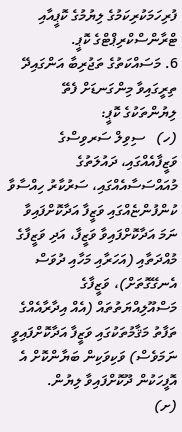ފުރިހަމަކުރިކަމުގެ ލިޔުމުގެ ކޮޕީއާއި ޓްރާންސްކްރިޕްޓްގެ ކޮޕީ.
6. މަސައްކަތުގެ ތަޖުރިބާ އަންގައިދޭ ތިރީގައިވާ މިންގަނޑަށް ފެތޭ ލިޔުންތަކުގެ ކޮޕީ:
(ހ)   ސިވިލް ސަރވިސްގެ ވަޒީފާއެއްގައި، ދައުލަތުގެ މުއައްސަސާއެއްގައި، ސަރުކާރު ހިއްސާވާ ކުންފުންޏެއްގައި ވަޒީފާ އަދާކޮށްފައިވާ ނަމަ އަދާކޮށްފައިވާ ވަޒީފާ، އަދި ވަޒީފާގެ މުއްދަތާއި (އަހަރާއި މަހާއި ދުވަސް އެނގޭގޮތަށް)، ވަޒީފާގެ މަސްއޫލިއްޔަތުތައް (އެއް އިދާރާއެއްގެ ތަފާތު މަޤާމުތަކުގައި ވަޒީފާ އަދާކޮށްފައިވީ ނަމަވެސް) ވަކިވަކިން ބަޔާންކޮށް އެ އޮފީހަކުން ދޫކޮށްފައިވާ ލިޔުން.
(ށ)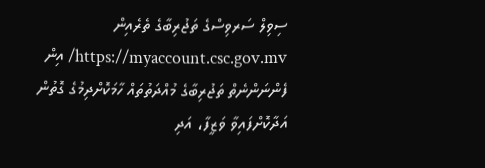ސިވިލް ސަރވިސްގެ ތަޖުރިބާގެ ތެރެއިން https://myaccount.csc.gov.mv/ އިން ފެންނަންނެތް ތަޖުރިބާގެ މުއްދަތުތައް ހާމަކޮށްދިމުގެ ގޮތުން އަދާކޮށްފައިވާ ވަޒީފާ، އަދި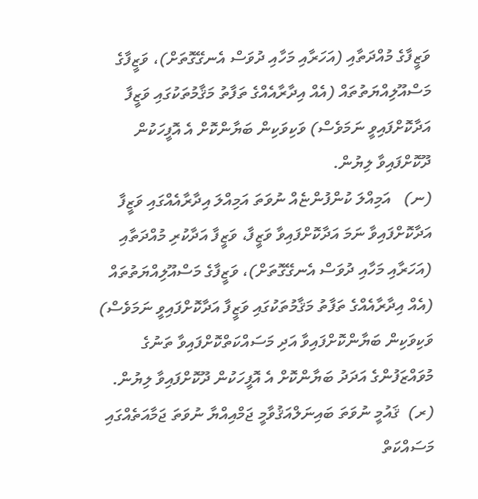ވަޒީފާގެ މުއްދަތާއި (އަހަރާއި މަހާއި ދުވަސް އެނގޭގޮތަށް)، ވަޒީފާގެ މަސްއޫލިއްޔަތުތައް (އެއް އިދާރާއެއްގެ ތަފާތު މަޤާމުތަކުގައި ވަޒީފާ އަދާކޮށްފައިވީ ނަމަވެސް) ވަކިވަކިން ބަޔާންކޮށް އެ އޮފީހަކުން ދޫކޮށްފައިވާ ލިޔުން.
(ނ)   އަމިއްލަ ކުންފުންޏެއް ނުވަތަ އަމިއްލަ އިދާރާއެއްގައި ވަޒީފާ އަދާކޮށްފައިވާ ނަމަ އަދާކޮށްފައިވާ ވަޒީފާ، ވަޒީފާ އަދާކުރި މުއްދަތާއި (އަހަރާއި މަހާއި ދުވަސް އެނގޭގޮތަށް)، ވަޒީފާގެ މަސްއޫލިއްޔަތުތައް (އެއް އިދާރާއެއްގެ ތަފާތު މަޤާމުތަކުގައި ވަޒީފާ އަދާކޮށްފައިވީ ނަމަވެސް) ވަކިވަކިން ބަޔާންކޮށްފައިވާ އަދި މަސައްކަތްކޮށްފައިވާ ތަނުގެ މުވައްޒަފުންގެ އަދަދު ބަޔާންކޮށް އެ އޮފީހަކުން ދޫކޮށްފައިވާ ލިޔުން.
(ރ)  ޤައުމީ ނުވަތަ ބައިނަލްއަޤުވާމީ ޖަމްއިއްޔާ ނުވަތަ ޖަމާއަތެއްގައި މަސައްކަތް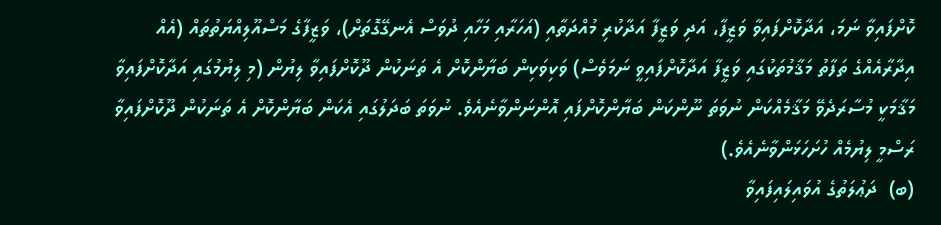ކޮށްފައިވާ ނަމަ، އަދާކޮށްފައިވާ ވަޒީފާ، އަދި ވަޒީފާ އަދާކުރި މުއްދަތާއި (އަހަރާއި މަހާއި ދުވަސް އެނގޭގޮތަށް)، ވަޒީފާގެ މަސްއޫލިއްޔަތުތައް (އެއް އިދާރާއެއްގެ ތަފާތު މަޤާމުތަކުގައި ވަޒީފާ އަދާކޮށްފައިވީ ނަމަވެސް) ވަކިވަކިން ބަޔާންކޮށް އެ ތަނަކުން ދޫކޮށްފައިވާ ލިޔުން (މި ލިޔުމުގައި އަދާކޮށްފައިވާ މަޤާމަކީ މުސާރަދެވޭ މަޤާމެއްކަން ނުވަތަ ނޫންކަން ބަޔާންކޮށްފައި އޮންނަންވާނެއެވެ. ނުވަތަ ބަދަލުގައި އެކަން ބަޔާންކޮށް އެ ތަނަކުން ދޫކޮށްފައިވާ ރަސްމީ ލިޔުމެއް ހުށަހަޅަންވާނެއެވެ.)
(ބ)  ދަޢުލަތުގެ އުވައިލައިފައިވާ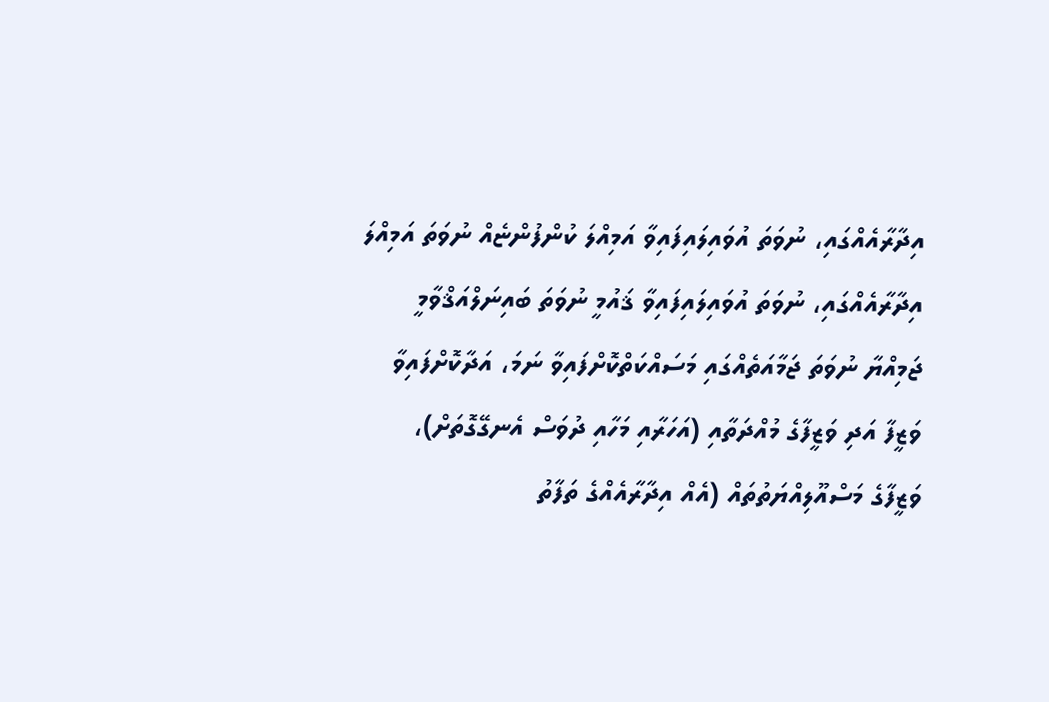އިދާރާއެއްގައި، ނުވަތަ އުވައިލައިފައިވާ އަމިއްލަ ކުންފުންޏެއް ނުވަތަ އަމިއްލަ އިދާރާއެއްގައި، ނުވަތަ އުވައިލައިފައިވާ ޤައުމީ ނުވަތަ ބައިނަލްއަޤްވާމީ ޖަމިއްޔާ ނުވަތަ ޖަމާއަތެއްގައި މަސައްކަތްކޮށްފައިވާ ނަމަ، އަދާކޮށްފައިވާ ވަޒީފާ އަދި ވަޒީފާގެ މުއްދަތާއި (އަހަރާއި މަހާއި ދުވަސް އެނގޭގޮތަށް)، ވަޒީފާގެ މަސްއޫލިއްޔަތުތައް (އެއް އިދާރާއެއްގެ ތަފާތު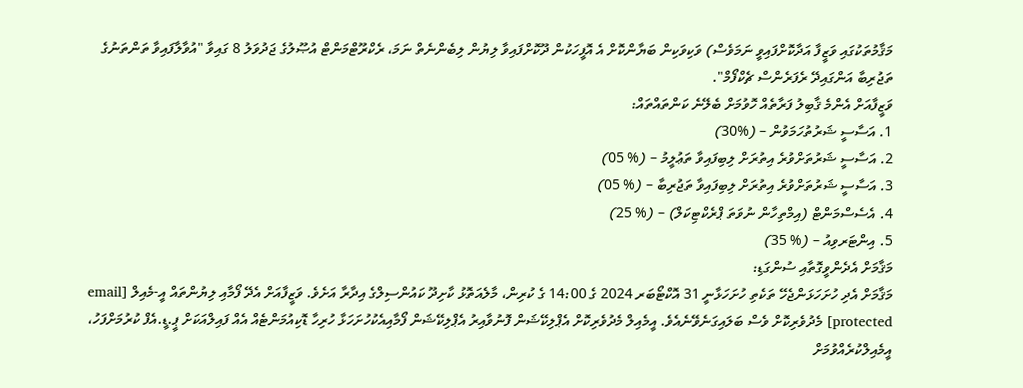މަޤާމުތަކުގައި ވަޒީފާ އަދާކޮށްފައިވީ ނަމަވެސް) ވަކިވަކިން ބަޔާންކޮށް އެ އޮފީހަކުން ދޫކޮށްފައިވާ ލިޔުން ލިބެންނެތް ނަމަ، ރެކްރޫޓްމަންޓް އުޞޫލުގެ ޖަދުވަލު 8 ގައިވާ "އުވާލާފައިވާ ތަންތަނުގެ ތަޖުރިބާ އަންގައިދޭ ރެފަރެންސް ޗެކްފޯމް".
ވަޒީފާއަށް އެންމެ ޤާބިލު ފަރާތެއް ހޮވުމަށް ބެލޭނެ ކަންތައްތައް:
1. އަސާސީ ޝަރުތުހަމަވުން – (%30)
2. އަސާސީ ޝަރުތަށްވުރެ އިތުރަށް ލިބިފައިވާ ތަޢުލީމު – (% 05)
3. އަސާސީ ޝަރުތަށްވުރެ އިތުރަށް ލިބިފައިވާ ތަޖުރިބާ – (% 05)
4. އެސެސްމަންޓް (އިމްތިހާން ނުވަތަ ޕްރެކްޓިކަލް) – (% 25)
5. އިންޓަރވިއު – (% 35)
މަޤާމަށް އެދެންވީގޮތާއި ސުންގަޑި:
މަޤާމަށް އެދި ހުށަހަޅަންޖެހޭ ތަކެތި ހުށަހަޅާނީ 31 އޮކްޓޯބަރ 2024 ގެ 14:00 ގެ ކުރިން، މާލެއަތޮޅު ކާށިދޫ ކައުންސިލްގެ އިދާރާ އަށެވެ. ވަޒީފާއަށް އެދޭ ފޯމާއި ލިޔުންތައް އީ-މެއިލް [email protected] މެދުވެރިކޮށް ވެސް ބަލައިގަނެވޭނެއެވެ. އީމެއިލް މެދުވެރިކޮށް އެޕްލިކޭޝަން ފޮނުވާއިރު އެޕްލިކޭޝަން ފޯމާއިއެކުހުށަހަޅާ ހުރިހާ ޑޮކިއުމަންޓެއް އެއް ފައިލްއަކަށް ޕީ.ޑީ.އެފް ކުރުމަށްފަހު، އީމެއިލްކުރެއްވުމަށް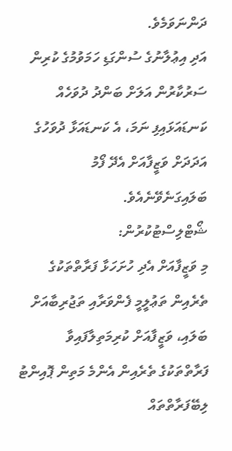ދަންނަވަމެވެ.
އަދި އިޢުލާނުގެ ސުންގަޑި ހަމަވުމުގެ ކުރިން ސަރުކާރުން އަލަށް ބަންދު ދުވަހެއް ކަނޑައަޅައިފި ނަމަ، އެ ކަނޑައަޅާ ދުވަހުގެ އަދަދަށް ވަޒީފާއަށް އެދޭ ފޯމު ބަލައިގަނެވޭނެއެވެ.
ޝޯޓްލިސްޓުކުރުން:
މި ވަޒީފާއަށް އެދި ހުށަހަޅާ ފަރާތްތަކުގެ ތެރެއިން ތަޢުލީމީ ފެންވަރާއި ތަޖުރިބާއަށް ބަލައި، ވަޒީފާއަށް ކުރިމަތިލާފައިވާ ފަރާތްތަކުގެ ތެރެއިން އެންމެ މަތިން ޕޮއިންޓު ލިބޭފަރާތްތައް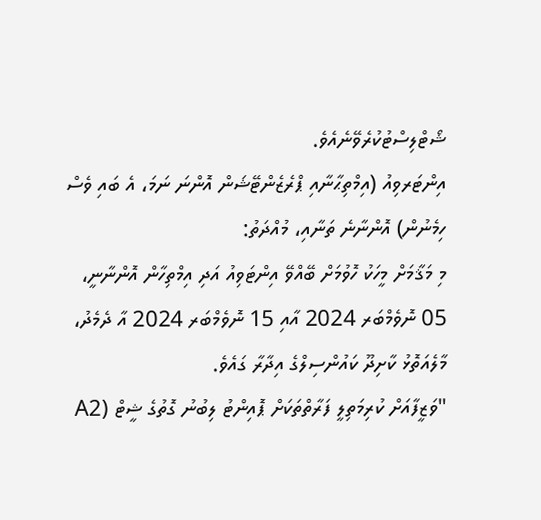ޝޯޓްލިސްޓުކުރެވޭނެއެވެ.
އިންޓަރވިއު (އިމްތިޙާނާއި ޕްރެޒެންޓޭޝަން އޮންނަ ނަމަ، އެ ބައި ވެސް ހިމެނުން) އޮންނާނެ ތަނާއި، މުއްދަތު:
މި މަޤާމަށް މީހަކު ހޮވުމަށް ބޭއްވޭ އިންޓަވިއު އަދި އިމްތިހާން އޮންނާނީ، 05 ނޮވެމްބަރ 2024 އާއި 15 ނޮވެމްބަރ 2024 އާ ދެމެދު، މާލެއަތޮޅު ކާށިދޫ ކައުންސިލްގެ އިދާރާ ގައެވެ.
"ވަޒީފާއަށް ކުރިމަތިލީ ފަރާތްތަކަށް ޕޮއިންޓު ލިބުނު ގޮތުގެ ޝީޓް (A2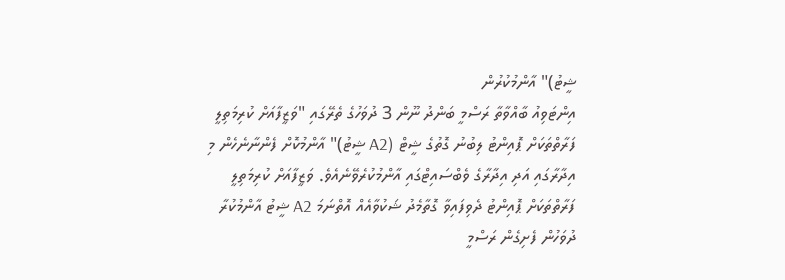ޝީޓު)" އާންމުކުރުން
އިންޓަވިއު ބާއްވާތާ ރަސްމީ ބަންދު ނޫން 3 ދުވަހުގެ ތެރޭގައި "ވަޒީފާއަށް ކުރިމަތިލީ ފަރާތްތަކަށް ޕޮއިންޓު ލިބުނު ގޮތުގެ ޝީޓް (A2 ޝީޓު)" އާންމުކޮށް ފެންނާނެހެން މި އިދާރާގައި އަދި އިދާރާގެ ވެބްސައިޓްގައި އާންމުކުރެވޭނެއެވެ. ވަޒީފާއަށް ކުރިމަތިލީ ފަރާތްތަކަށް ޕޮއިންޓު ދެވިފައިވާ ގޮތާމެދު ޝަކުވާއެއް އޮތްނަމަ A2 ޝީޓު އާންމުކުރާ ދުވަހުން ފެށިގެން ރަސްމީ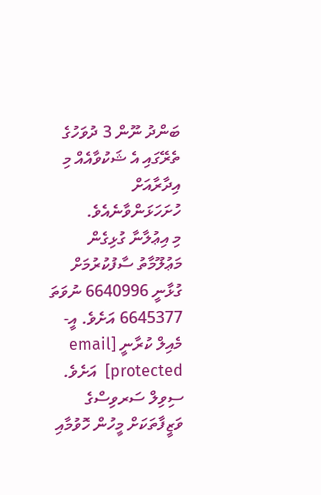ބަންދު ނޫން 3 ދުވަހުގެ ތެރޭގައި އެ ޝަކުވާއެއް މި އިދާރާއަށް ހުށަހަޅަންވާނެއެވެ.
މި އިޢުލާނާ ގުޅިގެން މަޢުލޫމާތު ސާފުކުރުމަށް ގުޅާނީ 6640996 ނުވަތަ 6645377 އަށެވެ. އީ-މެއިލް ކުރާނީ [email protected]  އަށެވެ.
ސިވިލް ސަރވިސްގެ ވަޒީފާތަކަށް މީހުން ހޮވުމާއި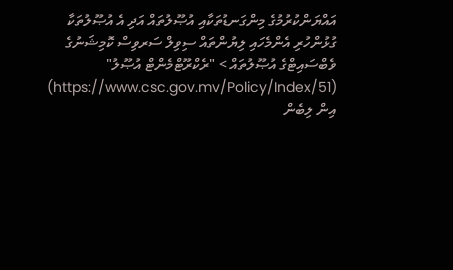އައްޔަންކުރުމުގެ މިންގަނޑުތަކާއި އުޞޫލުތައް އަދި އެ އުޞޫލުތަކާ ގުޅުންހުރި އެންމެހައި ލިޔުންތައް ސިވިލް ސަރވިސް ކޮމިޝަނުގެ ވެބްސައިޓްގެ އުޞޫލުތައް > "ރެކްރޫޓްމެންޓް އުޞޫލު" (https://www.csc.gov.mv/Policy/Index/51) އިން ލިބެން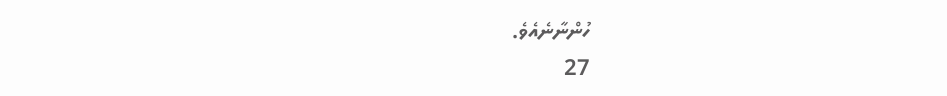ހުންނާނެއެވެ.
27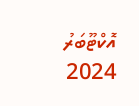އޮކްޓޫބަރު 2024